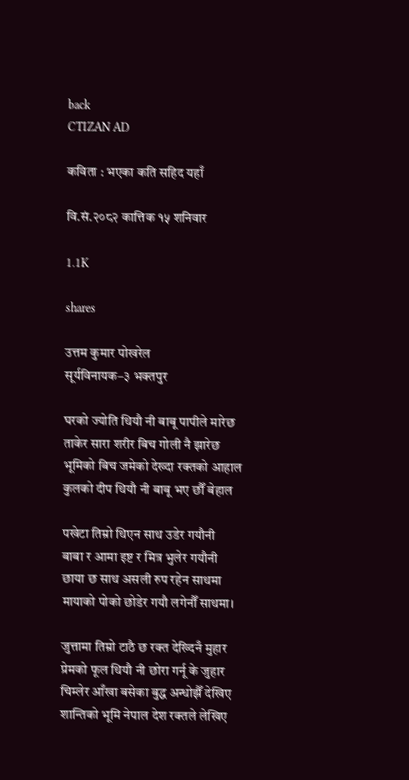back
CTIZAN AD

कविता : भएका कति सहिद यहाँ

वि.सं.२०८२ कात्तिक १५ शनिवार

1.1K

shares

उत्तम कुमार पोखरेल
सूर्यविनायक–३ भक्तपुर

घरको ज्योति थियौ नी बाबू पापीले मारेछ
ताकेर सारा शरीर बिच गोली नै झारेछ
भूमिको बिच जमेको देख्दा रक्तको आहाल
कुलको दीप थियौ नी बाबू भए छौँ बेहाल

पखेटा तिम्रो थिएन साथ उडेर गयौनी
बाबा र आमा इष्ट र मित्र भुलेर गयौनी
छाया छ साथ असली रुप रहेन साथमा
मायाको पोको छोडेर गयौ लगेनौँ साथमा।

जुत्तामा तिम्रो टाठै छ रक्त देख्दिनँ मुहार
प्रेमको फूल थियौ नी छोरा गर्नू के जुहार
चिम्लेर आँखा बसेका बुद्ध अन्धोझैँ देखिए
शान्तिको भूमि नेपाल देश रक्तले लेखिए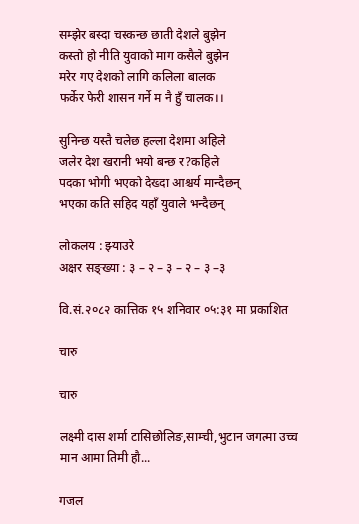सम्झेर बस्दा चस्कन्छ छाती देशले बुझेन
कस्तो हो नीति युवाको माग कसैले बुझेन
मरेर गए देशको लागि कलिला बालक
फर्केर फेरी शासन गर्ने म नै हुँ चालक।।

सुनिन्छ यस्तै चलेछ हल्ला देशमा अहिले
जलेर देश खरानी भयो बन्छ र?कहिले
पदका भोगी भएको देख्दा आश्चर्य मान्दैछन्
भएका कति सहिद यहाँ युवाले भन्दैछन्

लोकलय : झ्याउरे
अक्षर सङ्ख्या : ३ – २ – ३ – २ – ३ –३

वि.सं.२०८२ कात्तिक १५ शनिवार ०५:३१ मा प्रकाशित

चारु

चारु

लक्ष्मी दास शर्मा टासिछोलिङ,साम्ची,भुटान जगत्मा उच्च मान आमा तिमी हौ...

गजल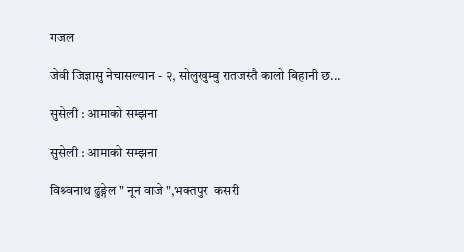गजल

जेवी जिज्ञासु नेचासल्यान - २, सोलुखुम्बु रातजस्तै कालो बिहानी छ...

सुसेली : आमाको सम्झना

सुसेली : आमाको सम्झना

विश्र्वनाथ ढुङ्गेल " नून वाजे ",भक्तपुर  कसरी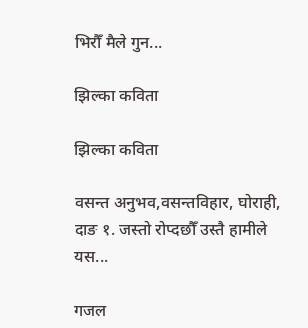भिरौँ मैले गुन...

झिल्का कविता

झिल्का कविता

वसन्त अनुभव,वसन्तविहार, घोराही, दाङ १. जस्तो रोप्दछौँ उस्तै हामीले यस...

गजल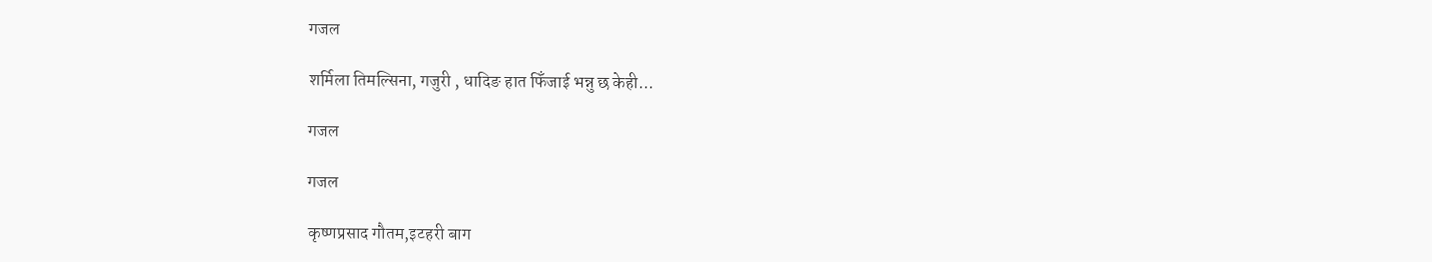गजल

शर्मिला तिमल्सिना, गजुरी , धादिङ हात फिँजाई भन्नु छ केही...

गजल

गजल

कृष्णप्रसाद गौतम,इटहरी बाग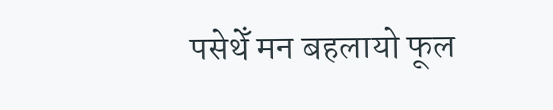पसेथेँ मन बहलायो फूल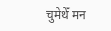चुमेथेँ मन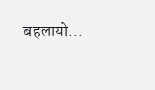बहलायो...